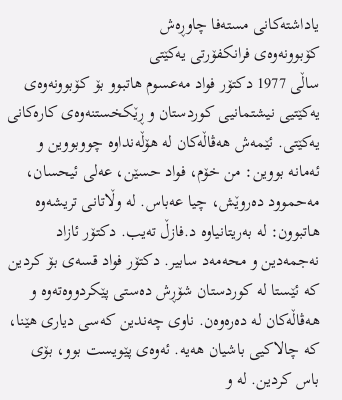یاداشتەکانی مستەفا چاوڕەش
کۆبوونەوەی فرانکفۆرتی یەکێتی
ساڵی 1977 دکتۆر فواد مەعسوم هاتبوو بۆ کۆبوونەوەی یەکێتیی نیشتمانیی کوردستان و ڕێکخستنەوەی کارەکانی یەکێتی. ئێمەش هەڤاڵەکان لە هۆڵەنداوە چووبووین و ئەمانە بووین: من خۆم، فواد حسێن، عەلی ئیحسان، مەحموود دەروێش، چیا عەباس. لە وڵاتانی تریشەوە هاتبوون: لە بەریتانیاوە د.فازڵ تەیب. دکتۆر ئازاد نەجمەدین و محەمەد سابیر. دکتۆر فواد قسەی بۆ کردین کە ئێستا لە کوردستان شۆڕش دەستی پێکردووەتەوه و هەڤاڵەکان لە دەرەوەن. ناوی چەندین کەسی دیاری هێنا، کە چالاکیی باشیان هەیه. ئەوەی پێویست بوو، بۆی باس کردین. له و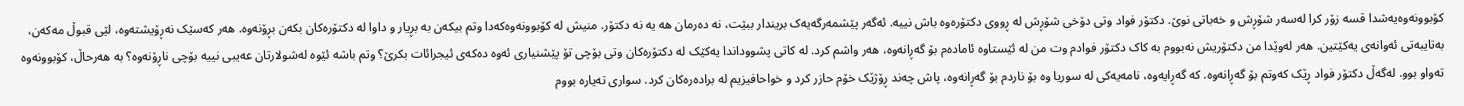کۆبوونەوەیەشدا قسە زۆر کرا لەسەر شۆڕش و خەباتی نوێ. دکتۆر فواد وتی دۆخی شۆڕش لە ڕووی دکتۆرەوە باش نییە. ئەگەر پێشمەرگەیەک بریندار ببێت، نە دەرمان هە یە نە دکتۆر. منیش لە کۆبوونەوەکەدا وتم بیکەن بە بڕیار و داوا لە دکتۆرەکان بکەن بڕۆنەوه. هەر کەسێک نەڕۆیشتەوە، لێی قبوڵ مەکەن، بەتایبەتی ئەوانەی یەکێتین. هەر لەوێدا من دکتۆریش نەبووم بە کاک دکتۆر فوادم وت من لە ئێستاوە ئامادەم بۆ گەڕانەوه، هەر واشم کرد. له کاتی پشووداندا یەکێک لە دکتۆرەکان وتی بۆچی تۆ پێشنیاری ئەوە دەکەی ئیجرائات بکرێ؟ وتم باشە ئێوە لەشولارتان عەیبی نییە بۆچی ناڕۆنەوە؟ به هەرحاڵ، کۆبوونەوە تەواو بوو. لەگەڵ دکتۆر فواد ڕێک کەوتم بۆ گەڕانەوە. کە گەڕایەوە، نامەیەکی لە سوریا وە بۆ ناردم بۆ گەڕانەوە، پاش چەند ڕۆژێک خۆم حازر کرد و خواحافیزیم لە برادەرەکان کرد. سواری تەیارە بووم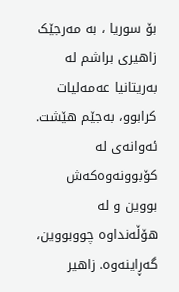بۆ سوریا ، به مەرجێک زاهیری براشم لە بەریتانیا عەمەلیات کرابوو، بەجێم هێشت. ئەوانەی لە کۆبوونەوەکەش بووین و لە هۆڵەنداوە چووبووین، گەڕاینەوه. زاهیر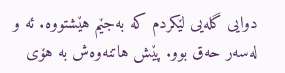دوایی گلەیی لێکردم کە بەجێم هێشتووە. ئه و لەسەر حەق بوو. پێش هاتنەوەش به هۆی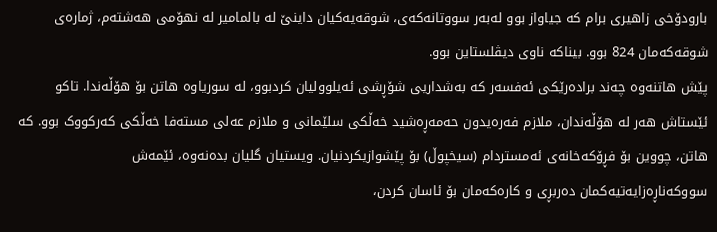بارودۆخی زاهیری برام کە جیاواز بوو لەبەر سووتانەکەی، شوقەیەکیان داینێ لە بالمامیر لە نهۆمی هەشتەم، ژمارەی شوقەکەمان 824 بوو. بیناکە ناوی دیڤلستاین بوو.
پێش هاتنەوە چەند برادەرێکی ئەفسەر کە بەشداریی شۆڕشی ئەیلوولیان کردبوو، لە سوریاوە هاتن بۆ هۆڵەندا. تاکو ئێستاش هەر لە هۆڵەندان، ملازم فەرەیدون حەمەڕەشید خەڵکی سلێمانی و ملازم عەلی مستەفا خەڵکی کەرکووک بوو. کە هاتن، چووین بۆ فڕۆکەخانەی ئەمستردام (سیخپوڵ) بۆ پێشوازیکردنیان. ویستیان گلیان بدەنەوە، ئێمەش سووکەناڕەزایەتیەکمان دەربڕی و کارەکەمان بۆ ئاسان کردن،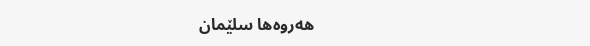هەروەها سلێمان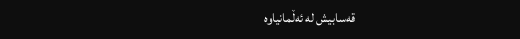قەسابیش لە ئەڵمانیاوە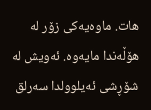هات. ماوەیەکی زۆر لە هۆڵەندا مایەوە. ئەویش لە شۆڕشی ئەیلوولدا سەرلق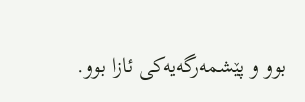بوو و پێشمەرگەیەکی ئازا بوو.